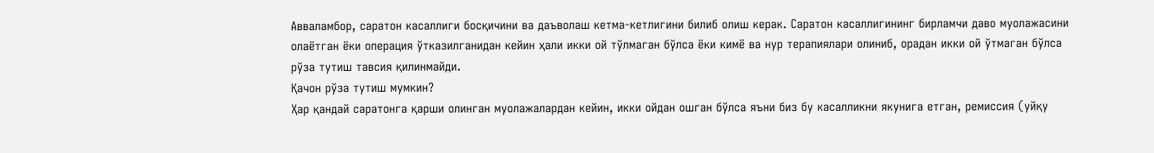Авваламбор, саратон касаллиги босқичини ва даъволаш кетма-кетлигини билиб олиш керак. Саратон касаллигининг бирламчи даво муолажасини олаётган ёки операция ўтказилганидан кейин ҳали икки ой тўлмаган бўлса ёки кимё ва нур терапиялари олиниб, орадан икки ой ўтмаган бўлса рўза тутиш тавсия қилинмайди.
Қачон рўза тутиш мумкин?
Ҳар қандай саратонга қарши олинган муолажалардан кейин, икки ойдан ошган бўлса яъни биз бу касалликни якунига етган, ремиссия (уйқу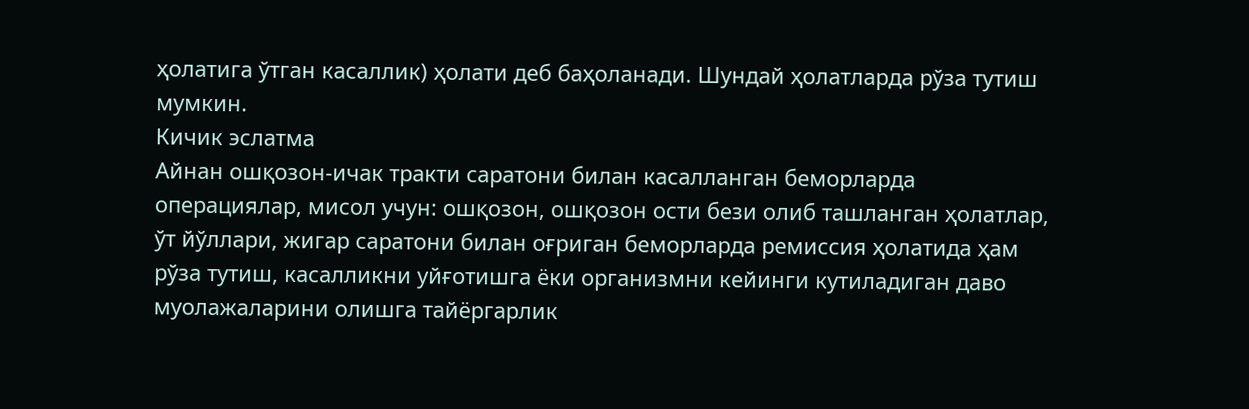ҳолатига ўтган касаллик) ҳолати деб баҳоланади. Шундай ҳолатларда рўза тутиш мумкин.
Кичик эслатма
Айнан ошқозон-ичак тракти саратони билан касалланган беморларда операциялар, мисол учун: ошқозон, ошқозон ости бези олиб ташланган ҳолатлар, ўт йўллари, жигар саратони билан оғриган беморларда ремиссия ҳолатида ҳам рўза тутиш, касалликни уйғотишга ёки организмни кейинги кутиладиган даво муолажаларини олишга тайёргарлик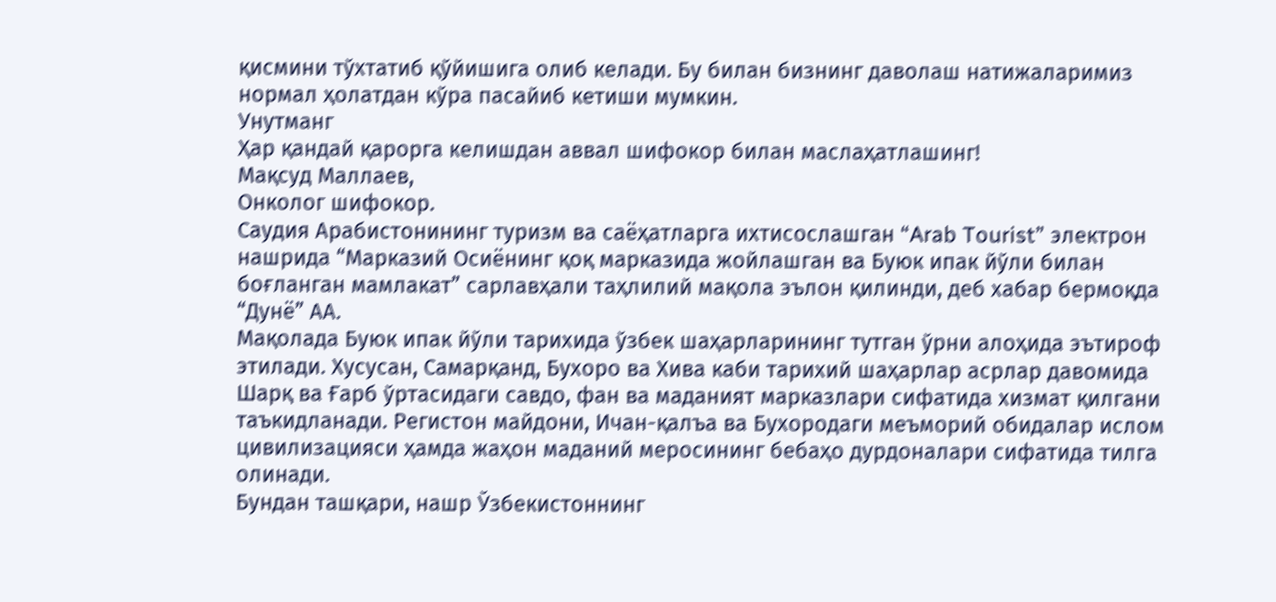қисмини тўхтатиб қўйишига олиб келади. Бу билан бизнинг даволаш натижаларимиз нормал ҳолатдан кўра пасайиб кетиши мумкин.
Унутманг
Ҳар қандай қарорга келишдан аввал шифокор билан маслаҳатлашинг!
Мақсуд Маллаев,
Онколог шифокор.
Саудия Арабистонининг туризм ва саёҳатларга ихтисослашган “Arab Tourist” электрон нашрида “Марказий Осиёнинг қоқ марказида жойлашган ва Буюк ипак йўли билан боғланган мамлакат” сарлавҳали таҳлилий мақола эълон қилинди, деб хабар бермоқда “Дунё” АА.
Мақолада Буюк ипак йўли тарихида ўзбек шаҳарларининг тутган ўрни алоҳида эътироф этилади. Хусусан, Самарқанд, Бухоро ва Хива каби тарихий шаҳарлар асрлар давомида Шарқ ва Ғарб ўртасидаги савдо, фан ва маданият марказлари сифатида хизмат қилгани таъкидланади. Регистон майдони, Ичан-қалъа ва Бухородаги меъморий обидалар ислом цивилизацияси ҳамда жаҳон маданий меросининг бебаҳо дурдоналари сифатида тилга олинади.
Бундан ташқари, нашр Ўзбекистоннинг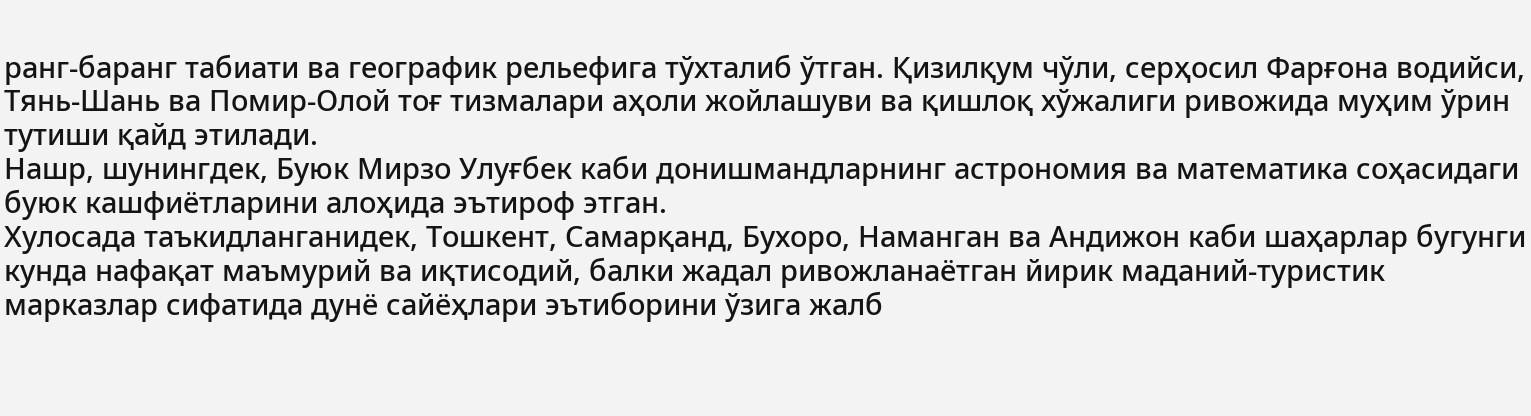ранг-баранг табиати ва географик рельефига тўхталиб ўтган. Қизилқум чўли, серҳосил Фарғона водийси, Тянь-Шань ва Помир-Олой тоғ тизмалари аҳоли жойлашуви ва қишлоқ хўжалиги ривожида муҳим ўрин тутиши қайд этилади.
Нашр, шунингдек, Буюк Мирзо Улуғбек каби донишмандларнинг астрономия ва математика соҳасидаги буюк кашфиётларини алоҳида эътироф этган.
Хулосада таъкидланганидек, Тошкент, Самарқанд, Бухоро, Наманган ва Андижон каби шаҳарлар бугунги кунда нафақат маъмурий ва иқтисодий, балки жадал ривожланаётган йирик маданий-туристик марказлар сифатида дунё сайёҳлари эътиборини ўзига жалб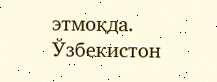этмоқда.
Ўзбекистон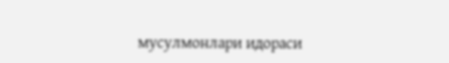мусулмонлари идораси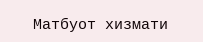Матбуот хизмати